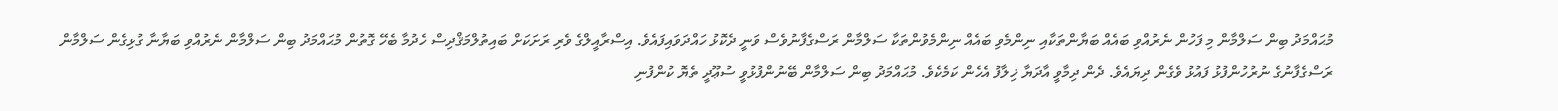މުޙައްމަދު ބިން ސަލްމާން މި ފަހުން ނެރުއްވި ބައެއް ބަޔާންތަކާއި ނިންމެވި ބައެއް ނިންމެވުންތަކާ ސަލްމާން ރަސްގެފާނުވެސް ވަނީ ދެކޮޅު ހައްދަވައިފައެވެ. އިސްރާއީލްގެ ވެރި ރަށަކަށް ބައިތުލްމަޤްދިސް ހެދުމާ ބެހޭ ގޮތުން މުޙައްމަދު ބިން ސަލްމާން ނެރުއްވި ބަޔާނާ ގުޅިގެން ސަލްމާން ރަސްގެފާނުގެ ނުރުހުންފުޅު ފައުޅު ވެގެން ދިޔައެވެ. ދެން ދިމާވީ އާދަޔާ ޚިލާފު އެހެން ކަމެކެވެ. މުޙައްމަދު ބިން ސަލްމާން ބޭނުންފުޅުވީ ސުޢޫދީ ތެޔޮ ކުންފުނި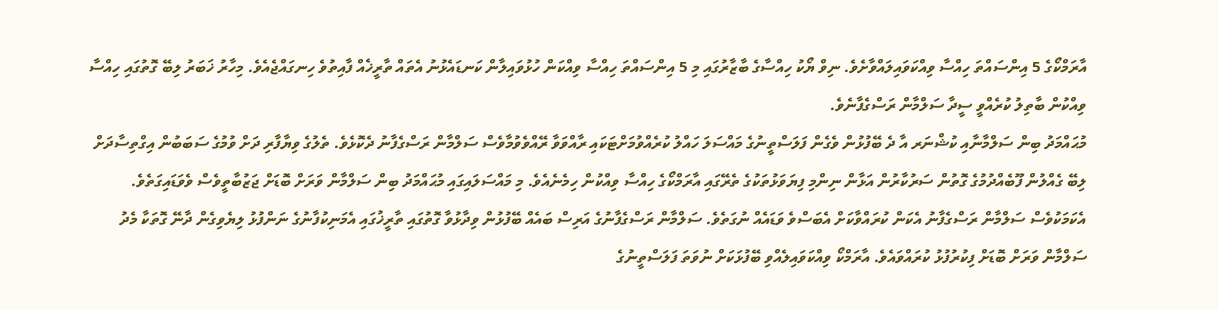އާރަމްކޯގެ 5 އިންސައްތަ ހިއްސާ ވިއްކަވައިލައްވާށެވެ. ނިވް ޔޯކު ހިއްސާގެ ބާޒާރުގައި މި 5 އިންސައްތަ ހިއްސާ ވިއްކަން ހުޅުވައިލާން ކަނޑައެޅުނު އެތައް ތާރީޚެއް ފާއިތުވެ ހިނގައްޖެއެވެ. މިހާރު ޚަބަރު ލިބޭ ގޮތުގައި ހިއްސާ ވިއްކުން ބާތިލު ކުރެއްވީ ސީދާ ސަލްމާން ރަސްގެފާނެވެ.
މުޙައްމަދު ބިން ސަލްމާނާއި ކުޝްނަރ އާ ދެ ބޭފުޅުން ވެގެން ފަލަސްތީނުގެ މައްސަލަ ހައްލު ކުރެއްވުމަށްޓަކައި ރާއްވަވާ ރޭއްވެވުމާވެސް ސަލްމާން ރަސްގެފާނު ދެކޮޅެވެ. ތެލުގެ ވިޔާފާރި ދަށް ވުމުގެ ސަބަބުން އިގްތިސާދަށް ލިބޭ ގެއްލުން ފޫބެއްދުމުގެ ގޮތުން ސަރުކާރުން އަޅާން ނިންމި ފިޔަވަޅުތަކުގެ ތެރޭގައި އާރަމްކޯގެ ހިއްސާ ވިއްކުން ހިމެނެއެވެ. މި މައްސަލައިގައި މުޙައްމަދު ބިން ސަލްމާން ވަރަށް ބޮޑަށް ޖަޒުބާތީވެސް ވެވަޑައިގަތެވެ. އެކަމަކުވެސް ސަލްމާން ރަސްގެފާނު އެކަން ކުރައްވާކަށް އެބަސްވެ ވަޑައެއް ނުގަތެވެ. ސަލްމާން ރަސްގެފާނުގެ އަރިސް ބައެއް ބޭފުޅުން ވިދާޅުވާ ގޮތުގައި ތާރީޚުގައި އެމަނިކުފާނުގެ ނަންފުޅު ލިޔެވިގެން ދާނޭ ގޮތަކާ މެދު ސަލްމާން ވަރަށް ބޮޑަށް ފިކުރުފުޅު ކުރައްވައެވެ. އާރަމްކޯ ވިއްކަވައިލެއްވި ބޭފުޅަކަށް ނުވަތަ ފަލަސްތީނުގެ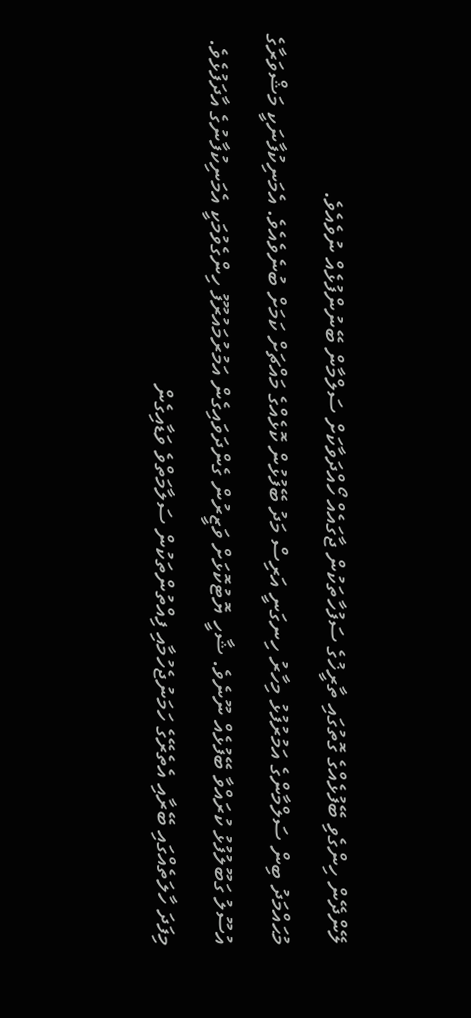ލޭންދޭން ހިންގެވި ބޭފުޅެއްގެ ގޮތުގައި ތާރީޚުގެ ސަފުހާތަކުން ޖާގައެއް ހޯއްދަވާކަށް ސަލްމާން ބޭނުންފުޅެއް ނުވެއެވެ.
މުޙައްމަދު ބިން ސަލްމާންގެ އަމުރުފުޅު މިހާރު ހިނގަނީ އަރިސް މަދު ބޭފުޅުން ކޮޅެއްގެ މައްޗަށް ކަމަށް ބުނެވެއެވެ. އެމަނިކުފާނަކީ މަޝްވަރާގެ އުސޫލު ގަބޫލުފުޅު ކުރައްވާ ބޭފުޅެއް ނޫނެވެ. ޝާހީ ޔޮޓުކޮޅަށް ވަޒީރުން ގެންދަވައިގެން އަމުރުމައުރޫފު ހިންގެވުމަކީ އެމަނިކުފާނުގެ އާދަފުޅެވެ. މިފަދަ ހާލަތެއްގައި ބޭރާއި އެތެރޭގެ ހަމަނުޖެހުމާއި ފިއްތުންތަކުން ސަލާމަތްވެ ވަޑާއިގެން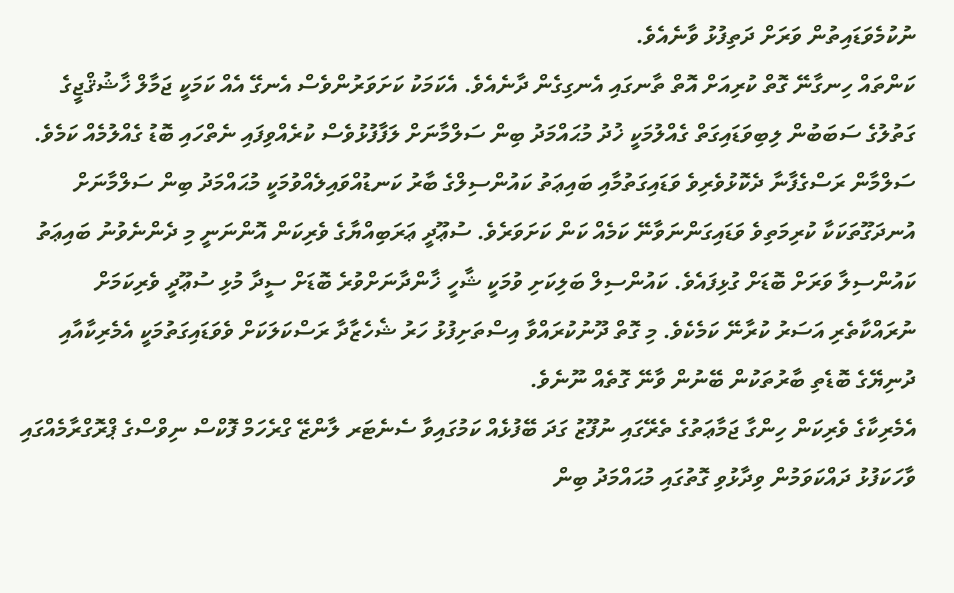ނުކުމެވަޑައިތުން ވަރަށް ދަތިފުޅު ވާނެއެވެ.
ކަންތައް ހިނގާނޭ ގޮތް ކުރިއަށް އޮތް ތާނގައި އެނގިގެން ދާނެއެވެ. އެކަމަކު ކަށަވަރުންވެސް އެނގޭ އެއް ކަމަކީ ޖަމާލް ޚާޝުޤްޖީގެ ގަތުލުގެ ސަބަބުން ލިބިވަޑައިގަތް ގެއްލުމަކީ ޚުދު މުޙައްމަދު ބިން ސަލްމާނަށް ލަފާފުޅުވެސް ކުރެއްވިފައި ނެތްހައި ބޮޑު ގެއްލުމެއް ކަމެވެ.
ސަލްމާން ރަސްގެފާނާ ދެކޮޅުވެރިވެ ވަޑައިގަތުމާއި ބައިޢަތު ކައުންސިލްގެ ބާރު ކަނޑުއްވައިލެއްވުމަކީ މުޙައްމަދު ބިން ސަލްމާނަށް އުނދަގޫތަކަކާ ކުރިމަތިވެ ވަޑައިގަންނަވާނޭ ކަމެއް ކަން ކަށަވަރެވެ. ސުޢޫދީ ޢަރަބިއްޔާގެ ވެރިކަން އޮންނަނީ މި ދެންނެވުނު ބައިޢަތު ކައުންސިލާ ވަރަށް ބޮޑަށް ގުޅިފައެވެ. ކައުންސިލް ބަލިކަށި ވުމަކީ ޝާހީ ޚާންދާނަށްވުރެ ބޮޑަށް ސީދާ މުޅި ސުޢޫދީ ވެރިކަމަށް ނުރައްކާތެރި އަސަރު ކުރާނޭ ކަމެކެވެ. މި ގޮތް ދޫނުކުރައްވާ އިސްތަށިފުޅު ހަރު ޝެހެޒާދާ ރަސްކަލަކަށް ވެވަޑައިގަތުމަކީ އެމެރިކާއާއި ދުނިޔޭގެ ބޮޑެތި ބާރުތަކުން ބޭނުން ވާނޭ ގޮތެއް ނޫނެވެ.
އެމެރިކާގެ ވެރިކަން ހިންގާ ޖަމާޢަތުގެ ތެރޭގައި ނުފޫޒު ގަދަ ބޭފުޅެއް ކަމުގައިވާ ސެނެޓަރ ލާންޒޭ ގްރެހަމް ފޮކްސް ނިވްސްގެ ޕްރޮގްރާމެއްގައި ވާހަކަފުޅު ދައްކަވަމުން ވިދާޅުވި ގޮތުގައި މުޙައްމަދު ބިން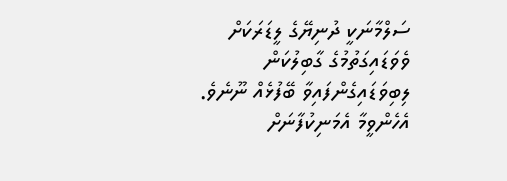ސަލްމާނަކީ ދުނިޔޭގެ ލީޑަރަކަށް ވެވަޑައިގަތުމުގެ ގާބިލުކަން ލިބިވަޑައިގެންފައިވާ ބޭފުޅެއް ނޫނެވެ. އެހެންވީމާ އެމަނިކުފާނަށް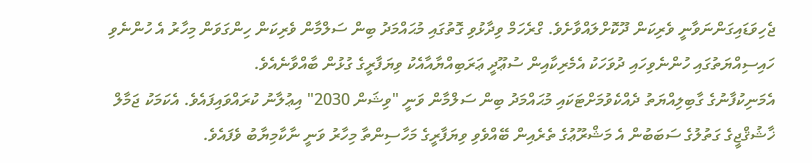ޖެހިވަޑައިގަންނަވާނީ ވެރިކަން ދޫކޮށްލައްވާށެވެ. ގްރެހަމް ވިދާޅުވި ގޮތުގައި މުޙައްމަދު ބިން ސަލްމާން ވެރިކަން ހިންގަވަން މިހާރު އެ ހުންނެވި ހައިސިއްޔަތުގައި ހުންނެވިހައި ދުވަހަކު އެމެރިކާއިން ސުޢޫދީ ޢަރަބިއްޔާއާއެކު ވިޔަފާރީގެ ގުޅުން ބާއްވާނެއެވެ.
އެމަނިކުފާނުގެ ގާބިލިއްޔަތު ދެއްކެވުމަށްޓަކައި މުޙައްމަދު ބިން ސަލްމާން ވަނީ "ވިޝަން 2030" އިޢުލާނު ކުރައްވައިފައެވެ. އެކަމަކު ޖަމާލް ޚާޝުޤްޖީގެ ގަތުލުގެ ސަބަބުން އެ މަޝްރޫޢުގެ ތެރެއިން ބޭއްވެވި ވިޔަފާރީގެ މަހާސިންތާ މިހާރު ވަނީ ނާކާމިޔާބު ވެފައެވެ.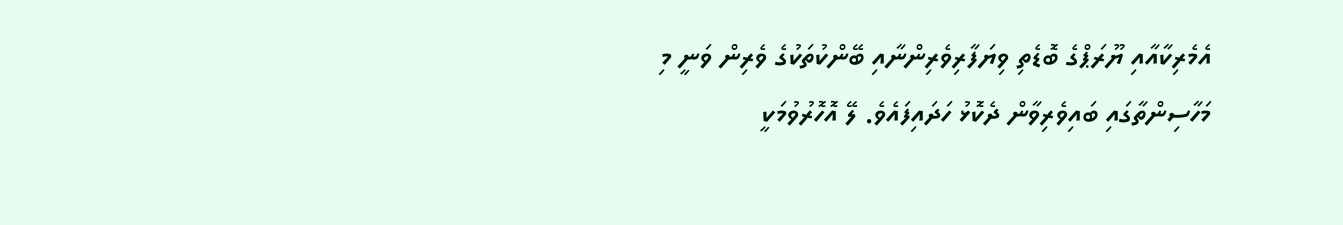އެމެރިކާއާއި ޔޫރަޕްގެ ބޮޑެތި ވިޔަފާރިވެރިންނާއި ބޭންކުތަކުގެ ވެރިން ވަނީ މި މަހާސިންތާގައި ބައިވެރިވާން ދެކޮޅު ހަދައިފައެވެ. ލޭ އޮހޮރުވުމަކީ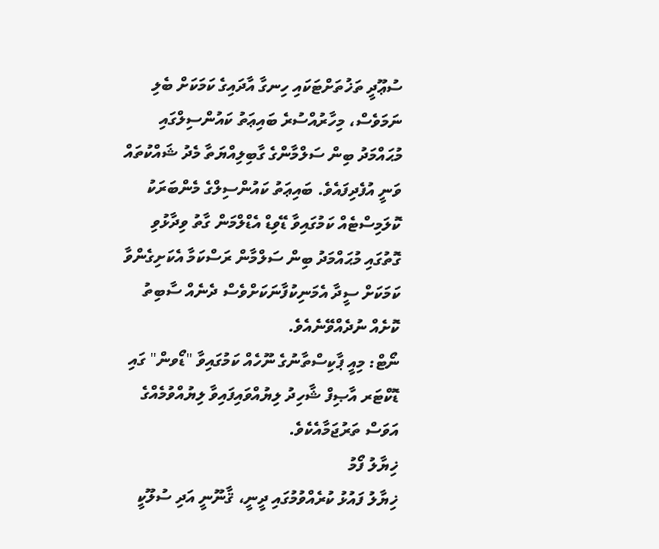ސުޢޫދީ ތަޚުތަށްޓަކައި ހިނގާ އާދައިގެ ކަމަކަށް ބެލި ނަމަވެސް، މިހާރުއްސުރެ ބައިޢަތު ކައުންސިލްގައި މުޙައްމަދު ބިން ސަލްމާންގެ ގާބިލިއްޔަތާ މެދު ޝައްކުތައް ވަނީ އުފެދިފައެވެ. ބައިޢަތު ކައުންސިލްގެ މެންބަރަކު ކޮލަމިސްޓެއް ކަމުގައިވާ ޑޭވިޑް އެޑްލްމަން ގާތު ވިދާޅުވި ގޮތުގައި މުޙައްމަދު ބިން ސަލްމާން ރަސްކަމާ އެކަށިގެންވާ ކަމަކަށް ސީދާ އެމަނިކުފާނަކަށްވެސް ދެނެއް ސާބިތު ކޮށެއް ނުދެއްވޭނެއެވެ.
ނޯޓް: މިއީ ޕާކިސްތާނުގެ ނޫހެއް ކަމުގައިވާ "ޑޯވން" ގައި ޑޮކްޓަރ އާޞިފް ޝާހިދު ލިޔުއްވައިފައިވާ ލިޔުއްވުމެއްގެ އަވަސް ތަރުޖަމާއެކެވެ.
ޚިޔާލު ފޯމު
ޚިޔާލު ފައުޅު ކުރެއްވުމުގައި ދީނީ، ޤާނޫނީ އަދި ސުލޫކީ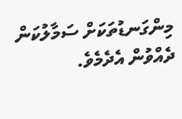މިންގަނޑުތަކަށް ސަމާލުކަން ދެއްވުން އެދެމެވެ.